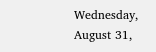Wednesday, August 31,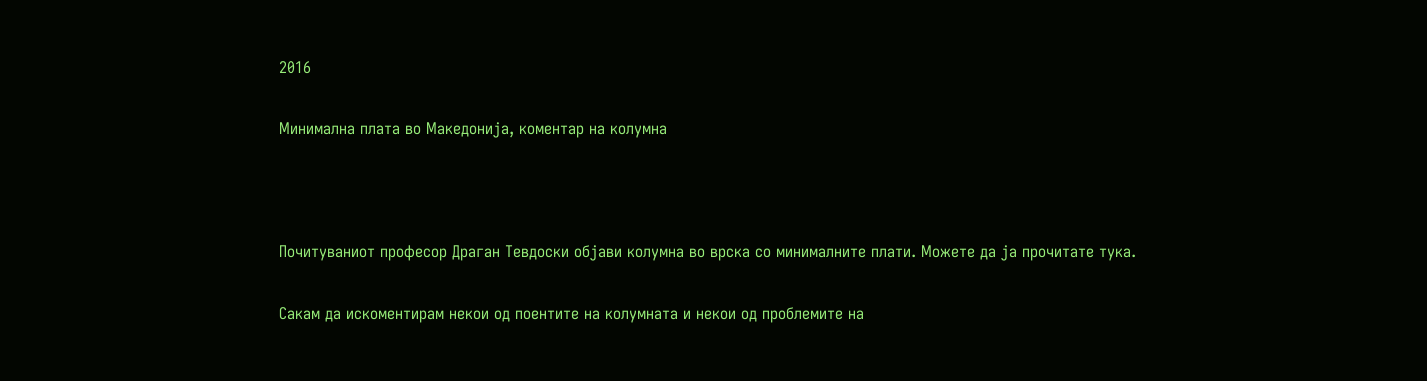2016

Минимална плата во Македонија, коментар на колумна



Почитуваниот професор Драган Тевдоски објави колумна во врска со минималните плати. Можете да ја прочитате тука.

Сакам да искоментирам некои од поентите на колумната и некои од проблемите на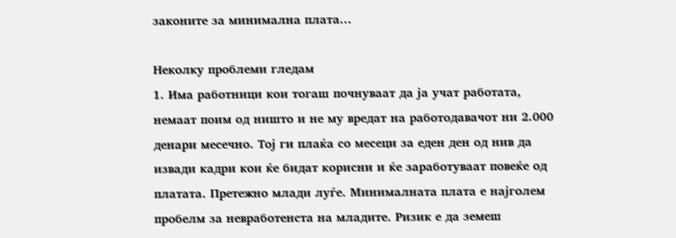законите за минимална плата...

Неколку проблеми гледам
1. Има работници кои тогаш почнуваат да ја учат работата, немаат поим од ништо и не му вредат на работодавачот ни 2.000 денари месечно. Тој ги плаќа со месеци за еден ден од нив да извади кадри кои ќе бидат корисни и ќе заработуваат повеќе од платата. Претежно млади луѓе. Минималната плата е најголем пробелм за невработенста на младите. Ризик е да земеш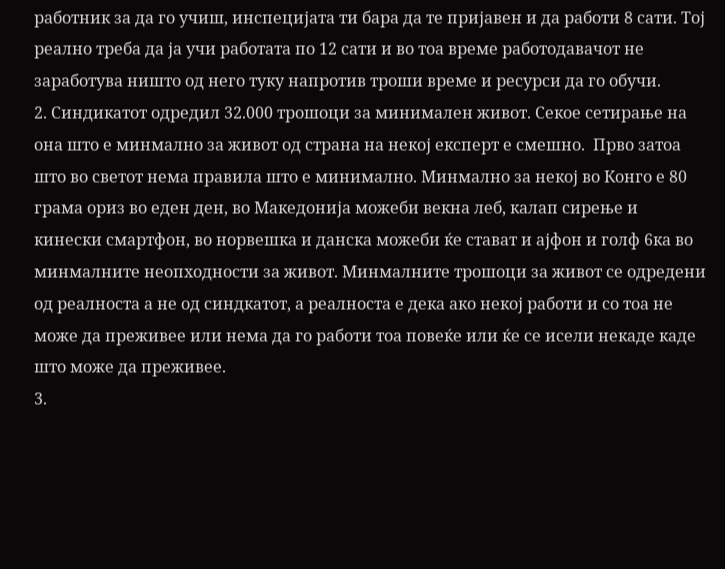работник за да го учиш, инспецијата ти бара да те пријавен и да работи 8 сати. Тој реално треба да ја учи работата по 12 сати и во тоа време работодавачот не заработува ништо од него туку напротив троши време и ресурси да го обучи.
2. Синдикатот одредил 32.000 трошоци за минимален живот. Секое сетирање на она што е минмално за живот од страна на некој експерт е смешно.  Прво затоа што во светот нема правила што е минимално. Минмално за некој во Конго е 80 грама ориз во еден ден, во Македонија можеби векна леб, калап сирење и кинески смартфон, во норвешка и данска можеби ќе стават и ајфон и голф 6ка во минмалните неопходности за живот. Минмалните трошоци за живот се одредени од реалноста а не од синдкатот, а реалноста е дека ако некој работи и со тоа не може да преживее или нема да го работи тоа повеќе или ќе се исели некаде каде што може да преживее.
3.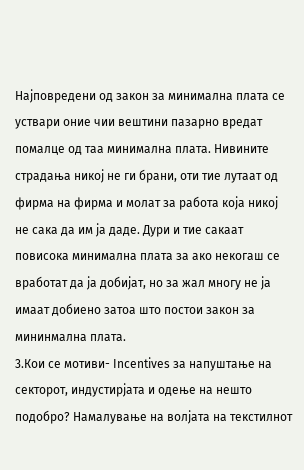Најповредени од закон за минимална плата се уствари оние чии вештини пазарно вредат помалце од таа минимална плата. Нивините страдања никој не ги брани, оти тие лутаат од фирма на фирма и молат за работа која никој не сака да им ја даде. Дури и тие сакаат повисока минимална плата за ако некогаш се вработат да ја добијат, но за жал многу не ја имаат добиено затоа што постои закон за мининмална плата.
3.Кои се мотиви- Incentives за напуштање на секторот, индустирјата и одење на нешто подобро? Намалување на волјата на текстилнот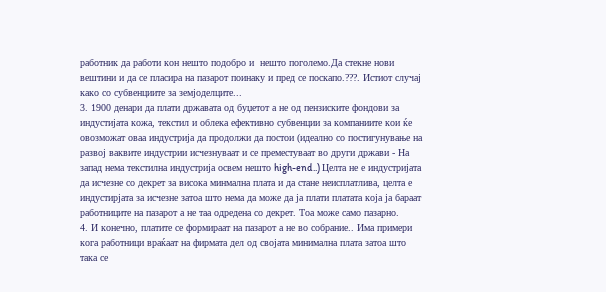работник да работи кон нешто подобро и  нешто поголемо.Да стекне нови вештини и да се пласира на пазарот поинаку и пред се поскапо.???. Истиот случај како со субвенциите за земјоделците...
3. 1900 денари да плати државата од буџетот а не од пензиските фондови за индустијата кожа, текстил и облека ефективно субвенции за компаниите кои ќе овозможат оваа индустрија да продолжи да постои (идеално со постигунување на развој ваквите индустрии исчезнуваат и се преместуваат во други држави - На запад нема текстилна индустрија освем нешто high-end..) Целта не е индустријата да исчезне со декрет за висока минмална плата и да стане неисплатлива, целта е индустирјата за исчезне затоа што нема да може да ја плати платата која ја бараат работниците на пазарот а не таа одредена со декрет. Тоа може само пазарно.
4. И конечно, платите се формираат на пазарот а не во собрание.. Има примери кога работници враќаат на фирмата дел од својата минимална плата затоа што така се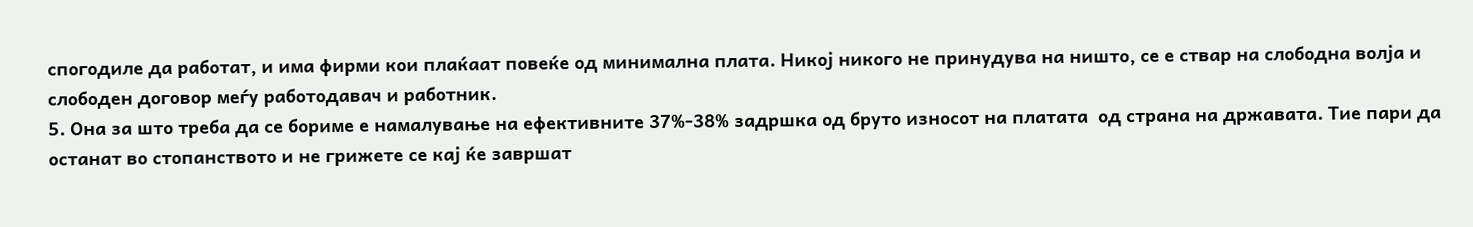спогодиле да работат, и има фирми кои плаќаат повеќе од минимална плата. Никој никого не принудува на ништо, се е ствар на слободна волја и слободен договор меѓу работодавач и работник.
5. Она за што треба да се бориме е намалување на ефективните 37%-38% задршка од бруто износот на платата  од страна на државата. Тие пари да останат во стопанството и не грижете се кај ќе завршат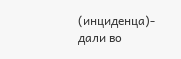(инциденца)- дали во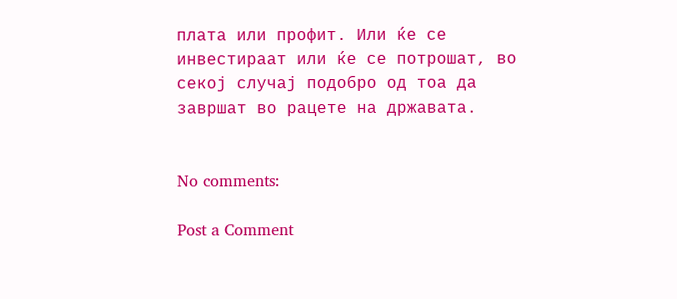плата или профит. Или ќе се инвестираат или ќе се потрошат, во секој случај подобро од тоа да завршат во рацете на државата.


No comments:

Post a Comment